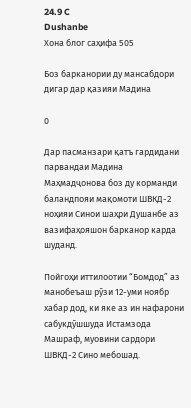24.9 C
Dushanbe
Хона блог саҳифа 505

Боз барканории ду мансабдори дигар дар қазияи Мадина

0

Дар пасманзари қатъ гардидани парвандаи Мадина Маҳмадҷонова боз ду корманди баландпояи мақомоти ШВКД-2 ноҳияи Синои шаҳри Душанбе аз вазифаҳояшон барканор карда шуданд.

Пойгоҳи иттилоотии “Бомдод” аз манобеъаш рӯзи 12-уми ноябр хабар дод, ки яке аз ин нафарони сабукдӯшшуда Истамзода Машраф, муовини сардори ШВКД-2 Сино мебошад.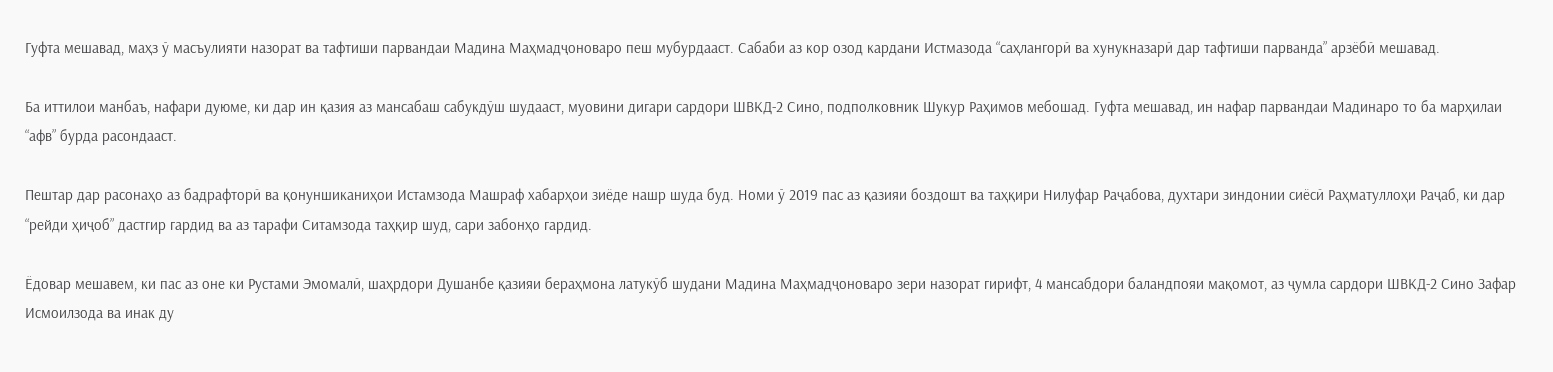Гуфта мешавад, маҳз ӯ масъулияти назорат ва тафтиши парвандаи Мадина Маҳмадҷоноваро пеш мубурдааст. Сабаби аз кор озод кардани Истмазода “саҳлангорӣ ва хунукназарӣ дар тафтиши парванда” арзёбӣ мешавад.

Ба иттилои манбаъ, нафари дуюме, ки дар ин қазия аз мансабаш сабукдӯш шудааст, муовини дигари сардори ШВКД-2 Сино, подполковник Шукур Раҳимов мебошад. Гуфта мешавад, ин нафар парвандаи Мадинаро то ба марҳилаи “афв” бурда расондааст.

Пештар дар расонаҳо аз бадрафторӣ ва қонуншиканиҳои Истамзода Машраф хабарҳои зиёде нашр шуда буд. Номи ӯ 2019 пас аз қазияи боздошт ва таҳқири Нилуфар Раҷабова, духтари зиндонии сиёсӣ Раҳматуллоҳи Раҷаб, ки дар “рейди ҳиҷоб” дастгир гардид ва аз тарафи Ситамзода таҳқир шуд, сари забонҳо гардид.

Ёдовар мешавем, ки пас аз оне ки Рустами Эмомалӣ, шаҳрдори Душанбе қазияи бераҳмона латукӯб шудани Мадина Маҳмадҷоноваро зери назорат гирифт, 4 мансабдори баландпояи мақомот, аз ҷумла сардори ШВКД-2 Сино Зафар Исмоилзода ва инак ду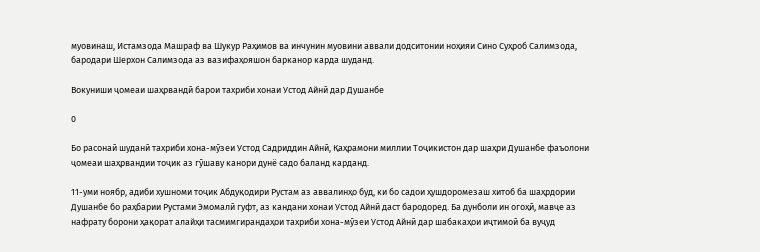муовинаш, Истамзода Машраф ва Шукур Раҳимов ва инчунин муовини аввали додситонии ноҳияи Сино Суҳроб Салимзода, бародари Шерхон Салимзода аз вазифаҳояшон барканор карда шуданд.

Вокуниши ҷомеаи шаҳрвандӣ барои тахриби хонаи Устод Айнӣ дар Душанбе

0

Бо расонаӣ шуданӣ тахриби хона-мӯзеи Устод Садриддин Айнӣ, Қаҳрамони миллии Тоҷикистон дар шаҳри Душанбе фаъолони ҷомеаи шаҳрвандии тоҷик аз гӯшаву канори дунё садо баланд карданд.

11-уми ноябр, адиби хушноми тоҷик Абдуқодири Рустам аз аввалинҳо буд, ки бо садои ҳушдоромезаш хитоб ба шаҳрдории Душанбе бо раҳбарии Рустами Эмомалӣ гуфт, аз кандани хонаи Устод Айнӣ даст бародоред. Ба дунболи ин огоҳӣ, мавҷе аз нафрату борони ҳақорат алайҳи тасмимгирандаҳои тахриби хона-мӯзеи Устод Айнӣ дар шабакаҳои иҷтимоӣ ба вуҷуд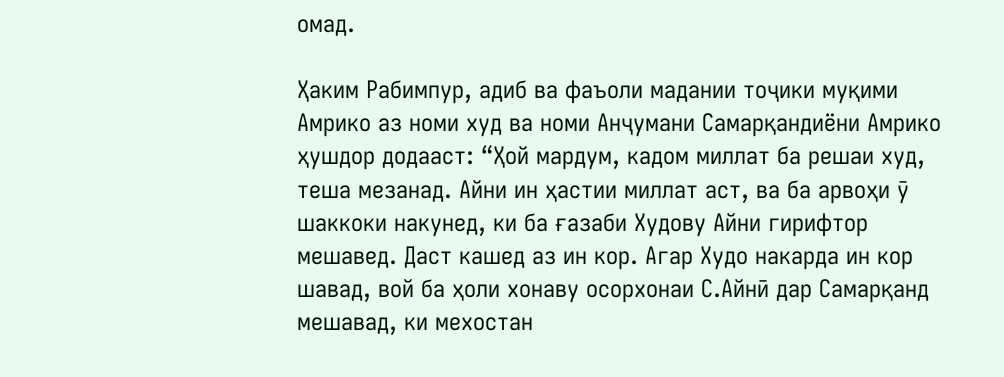омад.

Ҳаким Рабимпур, адиб ва фаъоли мадании тоҷики муқими Амрико аз номи худ ва номи Анҷумани Самарқандиёни Амрико ҳушдор додааст: “Ҳой мардум, кадом миллат ба решаи худ, теша мезанад. Айни ин ҳастии миллат аст, ва ба арвоҳи ӯ шаккоки накунед, ки ба ғазаби Худову Айни гирифтор мешавед. Даст кашед аз ин кор. Агар Худо накарда ин кор шавад, вой ба ҳоли хонаву осорхонаи С.Айнӣ дар Самарқанд мешавад, ки мехостан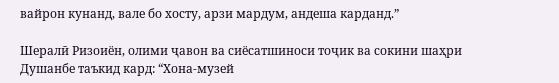вайрон кунанд, вале бо хосту, арзи мардум, андеша карданд.”

Шералӣ Ризоиён, олими ҷавон ва сиёсатшиноси тоҷик ва сокини шаҳри Душанбе таъкид кард: “Хона-музей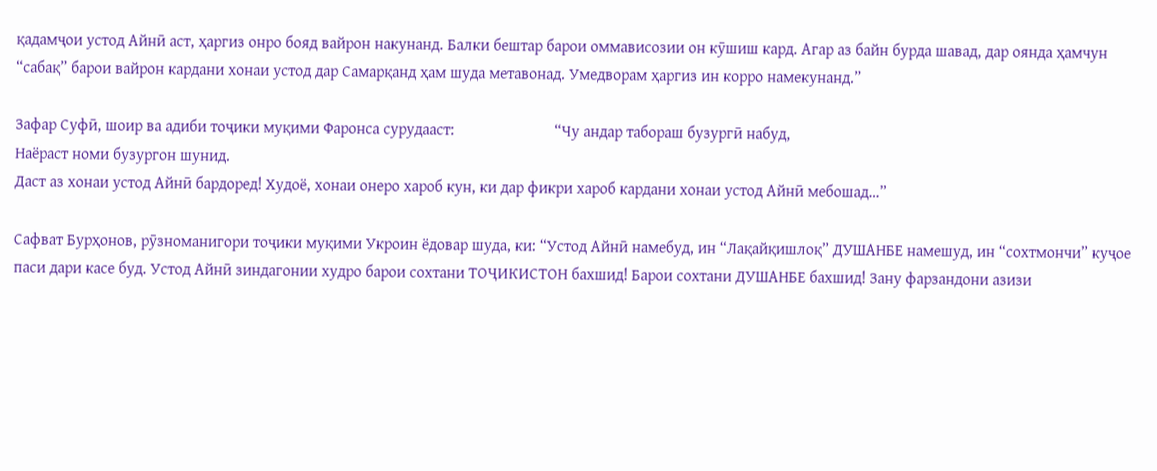қадамҷои устод Айнӣ аст, ҳаргиз онро бояд вайрон накунанд. Балки бештар барои оммависозии он кӯшиш кард. Агар аз байн бурда шавад, дар оянда ҳамчун “сабақ” барои вайрон кардани хонаи устод дар Самарқанд ҳам шуда метавонад. Умедворам ҳаргиз ин корро намекунанд.”

Зафар Суфӣ, шоир ва адиби тоҷики муқими Фаронса сурудааст:                         “Чу андар табораш бузургӣ набуд,
Наёраст номи бузургон шунид.
Даст аз хонаи устод Айнӣ бардоред! Худоё, хонаи онеро хароб кун, ки дар фикри хароб кардани хонаи устод Айнӣ мебошад…”

Сафват Бурҳонов, рӯзноманигори тоҷики муқими Укроин ёдовар шуда, ки: “Устод Айнӣ намебуд, ин “Лақайқишлоқ” ДУШАНБЕ намешуд, ин “сохтмончи” куҷое паси дари касе буд. Устод Айнӣ зиндагонии худро барои сохтани ТОҶИКИСТОН бахшид! Барои сохтани ДУШАНБЕ бахшид! Зану фарзандони азизи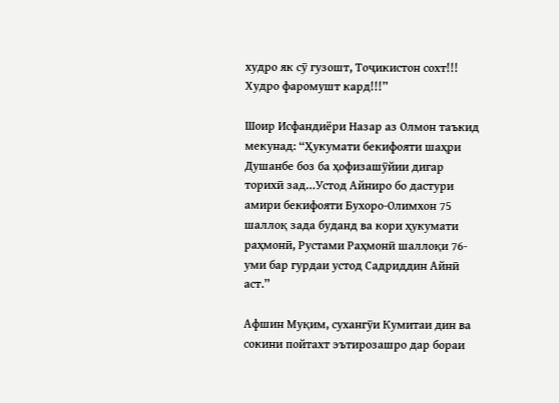худро як сӯ гузошт, Тоҷикистон сохт!!! Худро фаромушт кард!!!”

Шоир Исфандиёри Назар аз Олмон таъкид мекунад: “Ҳукумати бекифояти шаҳри Душанбе боз ба ҳофизашӯйии дигар торихӣ зад…Устод Айниро бо дастури амири бекифояти Бухоро-Олимхон 75 шаллоқ зада буданд ва кори ҳукумати раҳмонӣ, Рустами Раҳмонӣ шаллоқи 76-уми бар гурдаи устод Садриддин Айнӣ аст.”

Афшин Муқим, сухангӯи Кумитаи дин ва сокини пойтахт эътирозашро дар бораи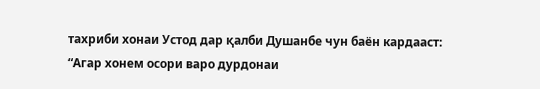тахриби хонаи Устод дар қалби Душанбе чун баён кардааст:                                                                                                 “Агар хонем осори варо дурдонаи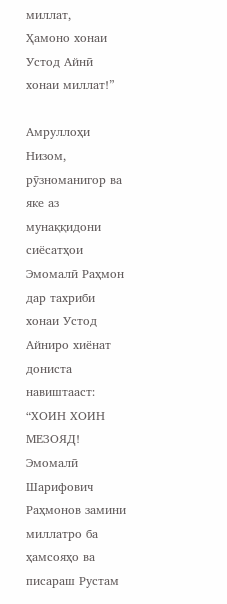миллат,
Ҳамоно хонаи Устод Айнӣ хонаи миллат!”

Амруллоҳи Низом, рӯзноманигор ва яке аз мунаққидони сиёсатҳои Эмомалӣ Раҳмон дар тахриби хонаи Устод Айниро хиёнат дониста навиштааст: “ХОИН ХОИН МЕЗОЯД! Эмомалӣ Шарифович Раҳмонов замини миллатро ба ҳамсояҳо ва писараш Рустам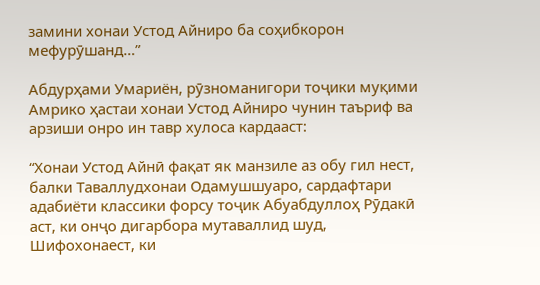замини хонаи Устод Айниро ба соҳибкорон мефурӯшанд…”

Абдурҳами Умариён, рӯзноманигори тоҷики муқими Амрико ҳастаи хонаи Устод Айниро чунин таъриф ва арзиши онро ин тавр хулоса кардааст:

“Хонаи Устод Айнӣ фақат як манзиле аз обу гил нест, балки Таваллудхонаи Одамушшуаро, сардафтари адабиёти классики форсу тоҷик Абуабдуллоҳ Рӯдакӣ аст, ки онҷо дигарбора мутаваллид шуд, Шифохонаест, ки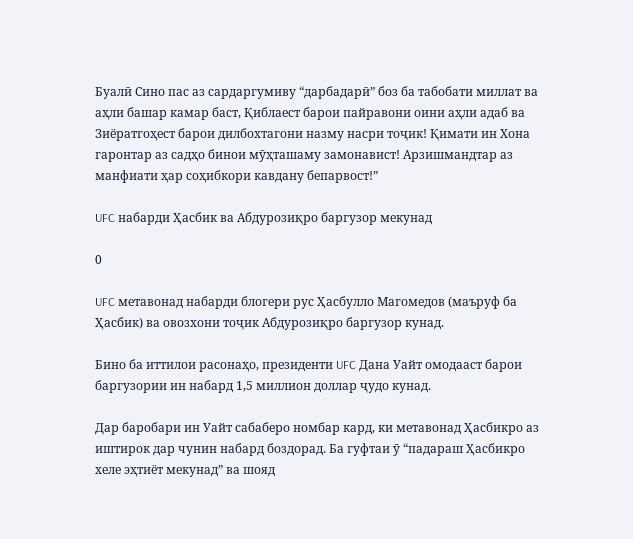Буалӣ Сино пас аз сардаргумиву “дарбадарӣ” боз ба табобати миллат ва аҳли башар камар баст, Қиблаест барои пайравони оини аҳли адаб ва Зиёратгоҳест барои дилбохтагони назму насри тоҷик! Қимати ин Хона гаронтар аз садҳо бинои мӯҳташаму замонавист! Арзишмандтар аз манфиати ҳар соҳибкори кавдану бепарвост!”

UFC набарди Ҳасбик ва Абдурозиқро баргузор мекунад

0

UFC метавонад набарди блогери рус Ҳасбулло Магомедов (маъруф ба Ҳасбик) ва овозхони тоҷик Абдурозиқро баргузор кунад.

Бино ба иттилои расонаҳо, президенти UFC Дана Уайт омодааст барои баргузории ин набард 1,5 миллион доллар ҷудо кунад.

Дар баробари ин Уайт сабаберо номбар кард, ки метавонад Ҳасбикро аз иштирок дар чунин набард боздорад. Ба гуфтаи ӯ “падараш Ҳасбикро хеле эҳтиёт мекунад” ва шояд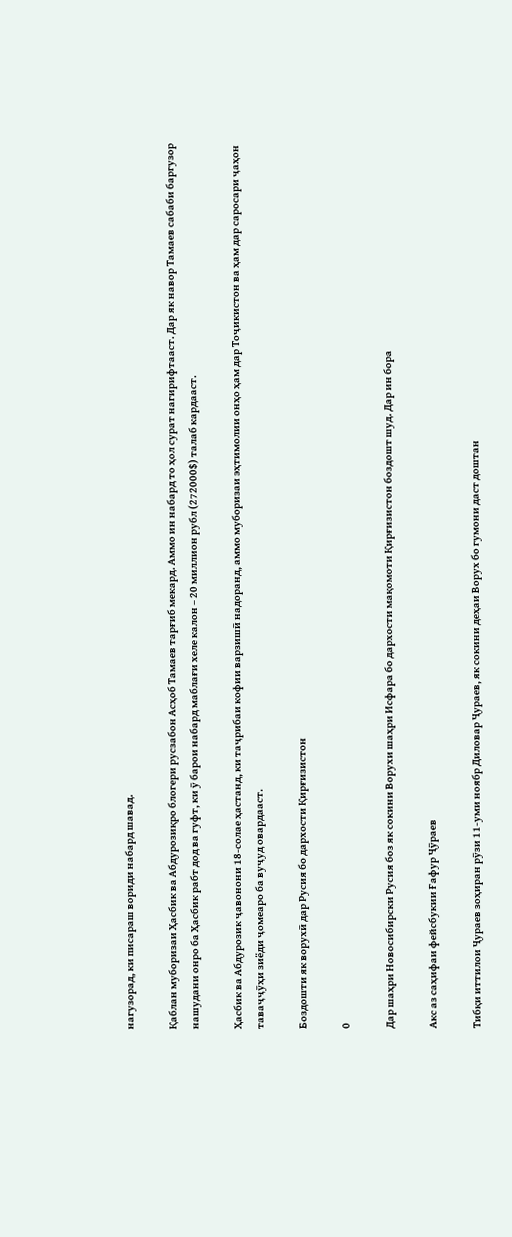нагузорад, ки писараш вориди набард шавад.

Қаблан муборизаи Ҳасбик ва Абдурозиқро блогери русзабон Асҳоб Тамаев тарғиб мекард. Аммо ин набард то ҳол сурат нагирифтааст. Дар як навор Тамаев сабаби баргузор нашудани онро ба Ҳасбик рабт дод ва гуфт, ки ӯ барои набард маблағи хеле калон – 20 миллион рубл (272000$) талаб кардааст.

Ҳасбик ва Абдурозик ҷавонони 18-солае ҳастанд, ки таҷрибаи кофии варзишӣ надоранд, аммо муборизаи эҳтимолии онҳо ҳам дар Тоҷикистон ва ҳам дар саросари ҷаҳон таваҷҷӯҳи зиёди ҷомеаро ба вуҷуд овардааст.

Боздошти як ворухӣ дар Русия бо дархости Қирғизистон

0

Дар шаҳри Новосибирски Русия боз як сокини Ворухи шаҳри Исфара бо дархости мақомоти Қирғизистон боздошт шуд. Дар ин бора

Акс аз саҳифаи фейсбукии Ғафур Ҷӯраев

Тибқи иттилои Ҷураев зоҳиран рӯзи 11-уми ноябр Диловар Ҷураев, як сокини деҳаи Ворух бо гумони даст доштан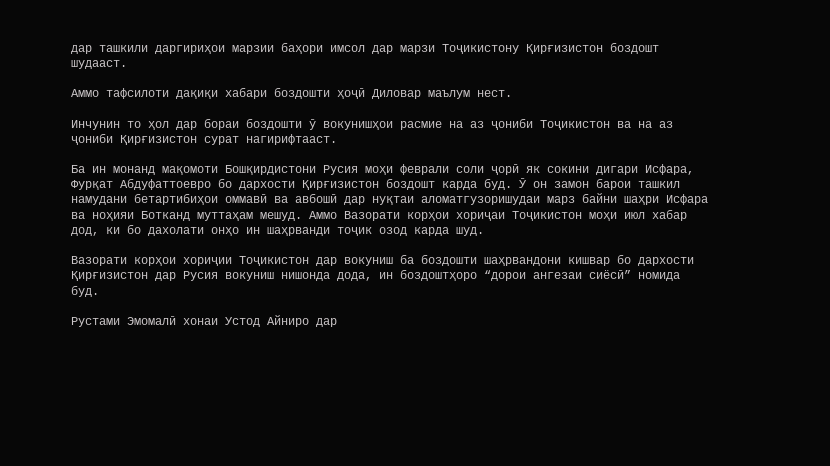дар ташкили даргириҳои марзии баҳори имсол дар марзи Тоҷикистону Қирғизистон боздошт шудааст.

Аммо тафсилоти дақиқи хабари боздошти ҳоҷӣ Диловар маълум нест.

Инчунин то ҳол дар бораи боздошти ӯ вокунишҳои расмие на аз ҷониби Тоҷикистон ва на аз ҷониби Қирғизистон сурат нагирифтааст.

Ба ин монанд мақомоти Бошқирдистони Русия моҳи феврали соли ҷорӣ як сокини дигари Исфара, Фурқат Абдуфаттоевро бо дархости Қирғизистон боздошт карда буд. Ӯ он замон барои ташкил намудани бетартибиҳои оммавӣ ва авбошӣ дар нуқтаи аломатгузоришудаи марз байни шаҳри Исфара ва ноҳияи Ботканд муттаҳам мешуд. Аммо Вазорати корҳои хориҷаи Тоҷикистон моҳи июл хабар дод, ки бо дахолати онҳо ин шаҳрванди тоҷик озод карда шуд.

Вазорати корҳои хориҷии Тоҷикистон дар вокуниш ба боздошти шаҳрвандони кишвар бо дархости Қирғизистон дар Русия вокуниш нишонда дода, ин боздоштҳоро “дорои ангезаи сиёсӣ” номида буд.

Рустами Эмомалӣ хонаи Устод Айниро дар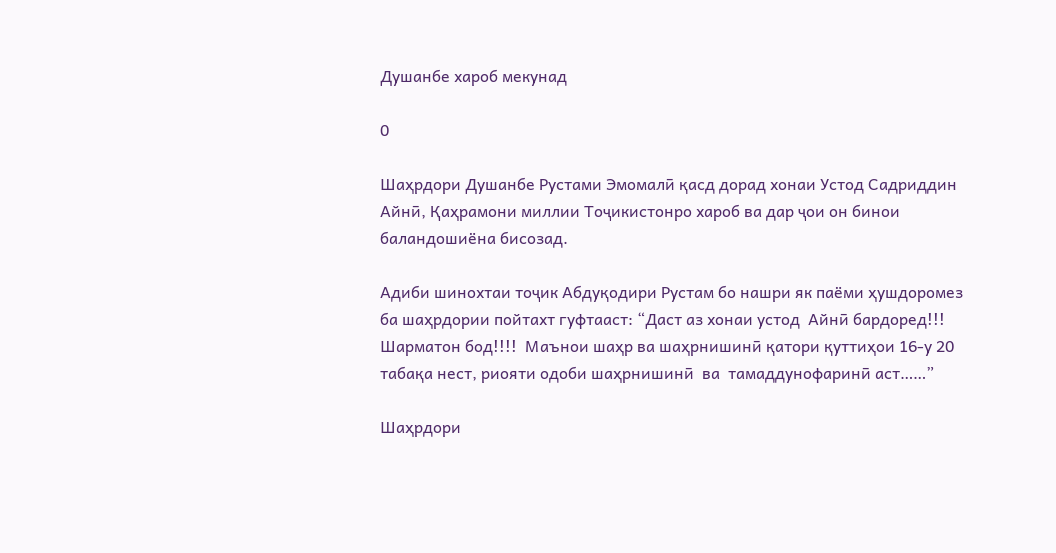Душанбе хароб мекунад

0

Шаҳрдори Душанбе Рустами Эмомалӣ қасд дорад хонаи Устод Садриддин Айнӣ, Қаҳрамони миллии Тоҷикистонро хароб ва дар ҷои он бинои баландошиёна бисозад.

Адиби шинохтаи тоҷик Абдуқодири Рустам бо нашри як паёми ҳушдоромез ба шаҳрдории пойтахт гуфтааст: “Даст аз хонаи устод  Айнӣ бардоред!!! Шарматон бод!!!!  Маънои шаҳр ва шаҳрнишинӣ қатори қуттиҳои 16-у 20 табақа нест, риояти одоби шаҳрнишинӣ  ва  тамаддунофаринӣ аст……”

Шаҳрдори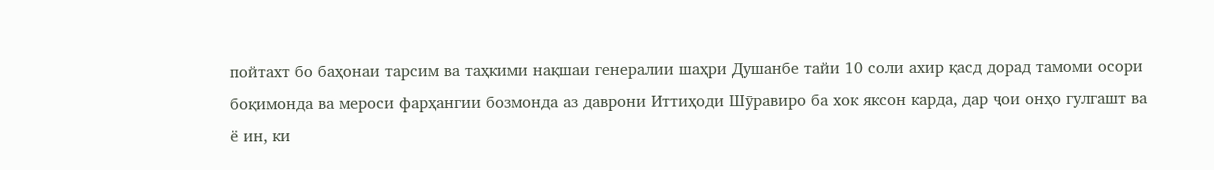пойтахт бо баҳонаи тарсим ва таҳкими нақшаи генералии шаҳри Душанбе тайи 10 соли ахир қасд дорад тамоми осори боқимонда ва мероси фарҳангии бозмонда аз даврони Иттиҳоди Шӯравиро ба хок яксон карда, дар ҷои онҳо гулгашт ва ё ин, ки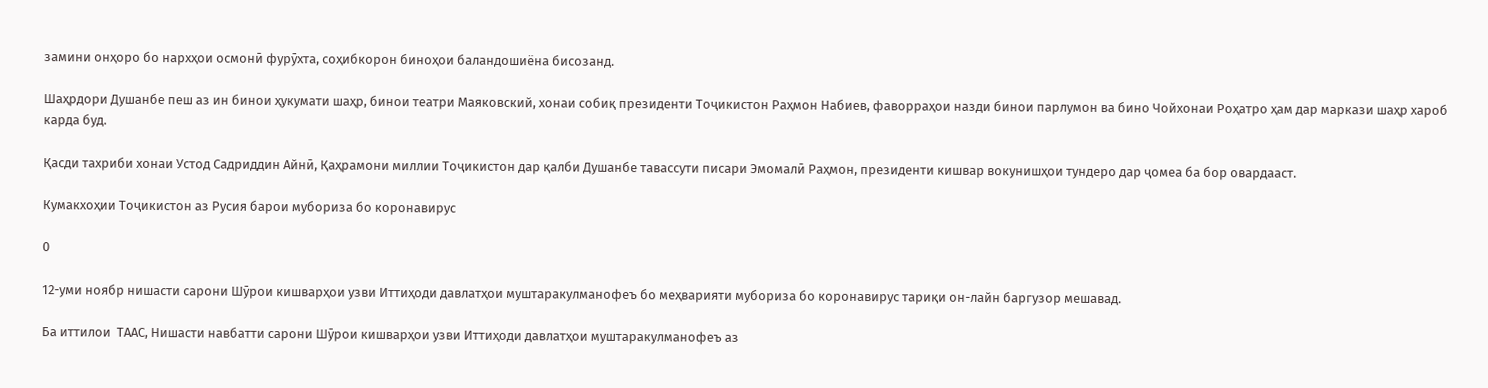замини онҳоро бо нархҳои осмонӣ фурӯхта, соҳибкорон биноҳои баландошиёна бисозанд.

Шаҳрдори Душанбе пеш аз ин бинои ҳукумати шаҳр, бинои театри Маяковский, хонаи собиқ президенти Тоҷикистон Раҳмон Набиев, фаворраҳои назди бинои парлумон ва бино Чойхонаи Роҳатро ҳам дар маркази шаҳр хароб карда буд.

Қасди тахриби хонаи Устод Садриддин Айнӣ, Қаҳрамони миллии Тоҷикистон дар қалби Душанбе тавассути писари Эмомалӣ Раҳмон, президенти кишвар вокунишҳои тундеро дар ҷомеа ба бор овардааст.

Кумакхоҳии Тоҷикистон аз Русия барои мубориза бо коронавирус

0

12-уми ноябр нишасти сарони Шӯрои кишварҳои узви Иттиҳоди давлатҳои муштаракулманофеъ бо меҳварияти мубориза бо коронавирус тариқи он-лайн баргузор мешавад.

Ба иттилои  ТААС, Нишасти навбатти сарони Шӯрои кишварҳои узви Иттиҳоди давлатҳои муштаракулманофеъ аз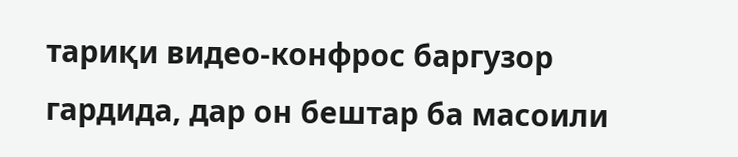тариқи видео-конфрос баргузор гардида, дар он бештар ба масоили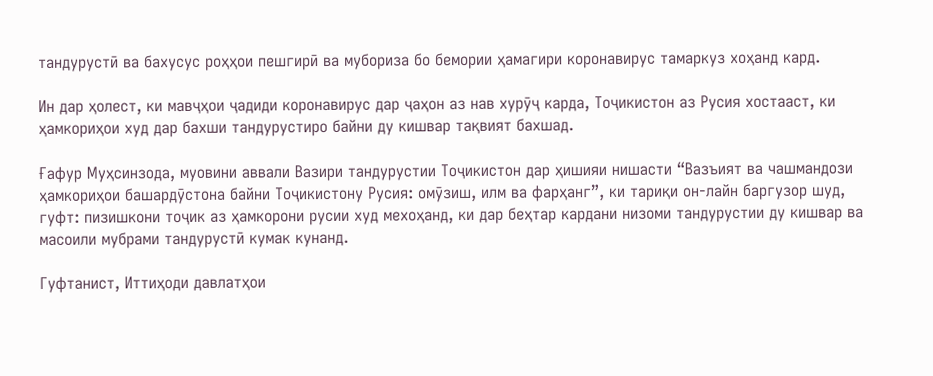тандурустӣ ва бахусус роҳҳои пешгирӣ ва мубориза бо бемории ҳамагири коронавирус тамаркуз хоҳанд кард.

Ин дар ҳолест, ки мавҷҳои ҷадиди коронавирус дар ҷаҳон аз нав хурӯҷ карда, Тоҷикистон аз Русия хостааст, ки ҳамкориҳои худ дар бахши тандурустиро байни ду кишвар тақвият бахшад.

Ғафур Муҳсинзода, муовини аввали Вазири тандурустии Тоҷикистон дар ҳишияи нишасти “Вазъият ва чашмандози ҳамкориҳои башардӯстона байни Тоҷикистону Русия: омӯзиш, илм ва фарҳанг”, ки тариқи он-лайн баргузор шуд, гуфт: пизишкони тоҷик аз ҳамкорони русии худ мехоҳанд, ки дар беҳтар кардани низоми тандурустии ду кишвар ва масоили мубрами тандурустӣ кумак кунанд.

Гуфтанист, Иттиҳоди давлатҳои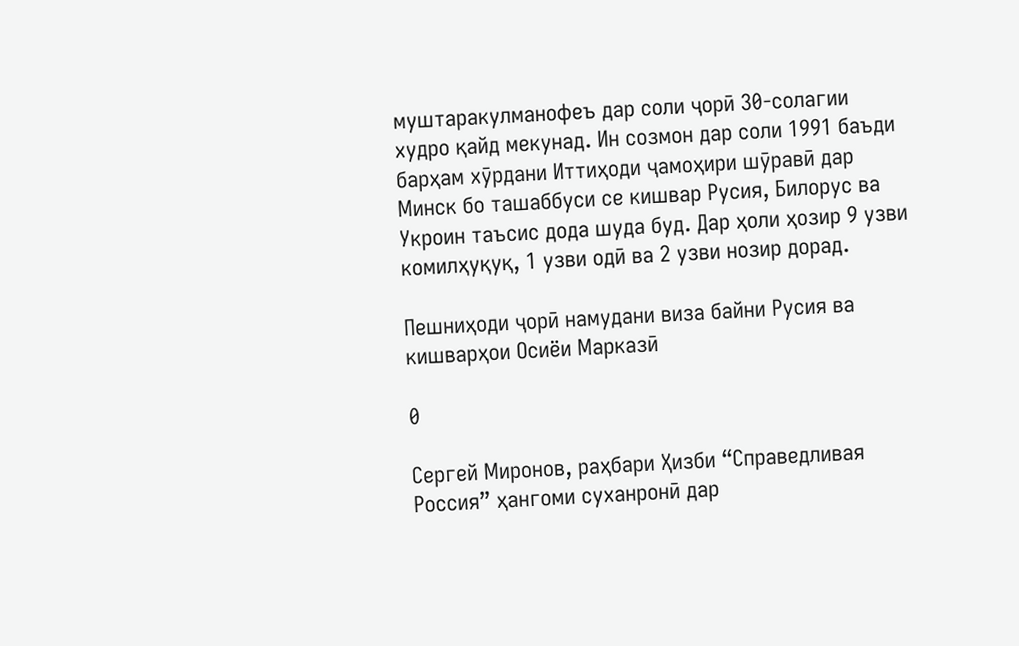муштаракулманофеъ дар соли ҷорӣ 30-солагии худро қайд мекунад. Ин созмон дар соли 1991 баъди барҳам хӯрдани Иттиҳоди ҷамоҳири шӯравӣ дар Минск бо ташаббуси се кишвар Русия, Билорус ва Укроин таъсис дода шуда буд. Дар ҳоли ҳозир 9 узви комилҳуқуқ, 1 узви одӣ ва 2 узви нозир дорад.

Пешниҳоди ҷорӣ намудани виза байни Русия ва кишварҳои Осиёи Марказӣ

0

Сергей Миронов, раҳбари Ҳизби “Справедливая Россия” ҳангоми суханронӣ дар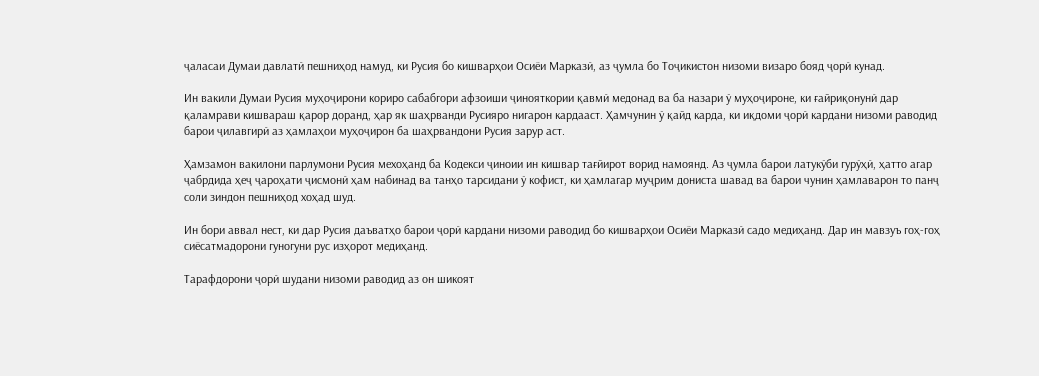ҷаласаи Думаи давлатӣ пешниҳод намуд, ки Русия бо кишварҳои Осиёи Марказӣ, аз ҷумла бо Тоҷикистон низоми визаро бояд ҷорӣ кунад.

Ин вакили Думаи Русия муҳоҷирони кориро сабабгори афзоиши ҷинояткории қавмӣ медонад ва ба назари ӯ муҳоҷироне, ки ғайриқонунӣ дар қаламрави кишвараш қарор доранд, ҳар як шаҳрванди Русияро нигарон кардааст. Ҳамчунин ӯ қайд карда, ки иқдоми ҷорӣ кардани низоми раводид барои ҷилавгирӣ аз ҳамлаҳои муҳоҷирон ба шаҳрвандони Русия зарур аст.

Ҳамзамон вакилони парлумони Русия мехоҳанд ба Кодекси ҷиноии ин кишвар тағйирот ворид намоянд. Аз ҷумла барои латукӯби гурӯҳӣ, ҳатто агар ҷабрдида ҳеҷ ҷароҳати ҷисмонӣ ҳам набинад ва танҳо тарсидани ӯ кофист, ки ҳамлагар муҷрим дониста шавад ва барои чунин ҳамлаварон то панҷ соли зиндон пешниҳод хоҳад шуд.

Ин бори аввал нест, ки дар Русия даъватҳо барои ҷорӣ кардани низоми раводид бо кишварҳои Осиёи Марказӣ садо медиҳанд. Дар ин мавзуъ гоҳ-гоҳ сиёсатмадорони гуногуни рус изҳорот медиҳанд.

Тарафдорони ҷорӣ шудани низоми раводид аз он шикоят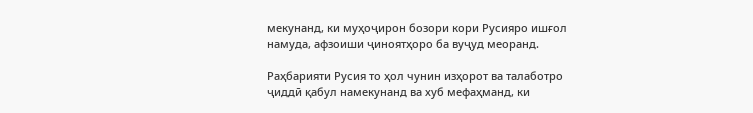мекунанд, ки муҳоҷирон бозори кори Русияро ишғол намуда, афзоиши ҷиноятҳоро ба вуҷуд меоранд.

Раҳбарияти Русия то ҳол чунин изҳорот ва талаботро ҷиддӣ қабул намекунанд ва хуб мефаҳманд, ки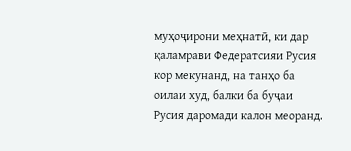муҳоҷирони меҳнатӣ, ки дар қаламрави Федератсияи Русия кор мекунанд, на танҳо ба оилаи худ, балки ба буҷаи Русия даромади калон меоранд.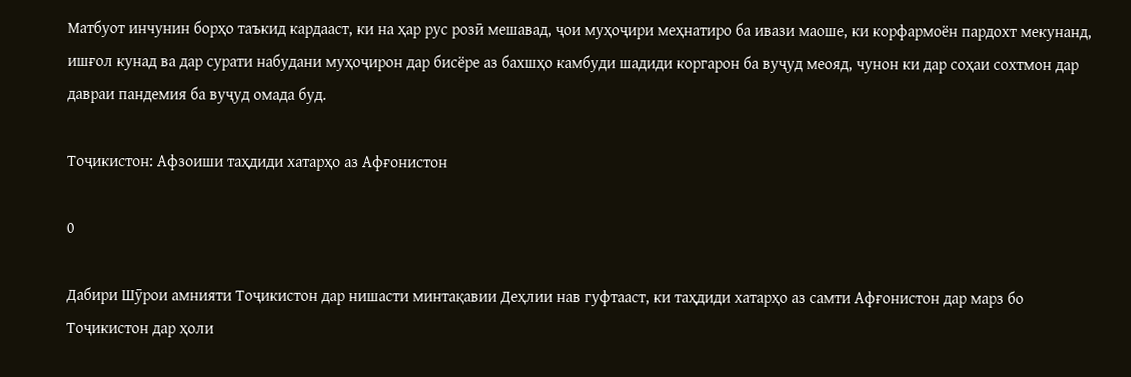Матбуот инчунин борҳо таъкид кардааст, ки на ҳар рус розӣ мешавад, ҷои муҳоҷири меҳнатиро ба ивази маоше, ки корфармоён пардохт мекунанд, ишғол кунад ва дар сурати набудани муҳоҷирон дар бисёре аз бахшҳо камбуди шадиди коргарон ба вуҷуд меояд, чунон ки дар соҳаи сохтмон дар давраи пандемия ба вуҷуд омада буд.

Тоҷикистон: Афзоиши таҳдиди хатарҳо аз Афғонистон

0

Дабири Шӯрои амнияти Тоҷикистон дар нишасти минтақавии Деҳлии нав гуфтааст, ки таҳдиди хатарҳо аз самти Афғонистон дар марз бо Тоҷикистон дар ҳоли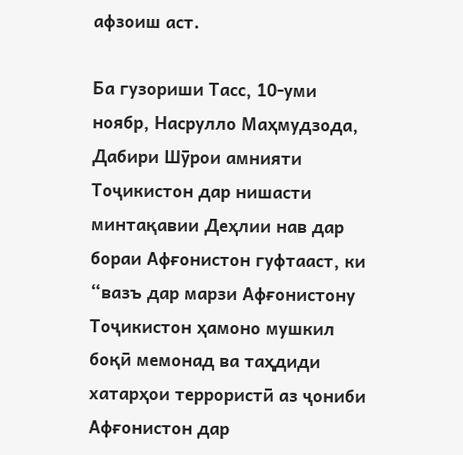афзоиш аст.

Ба гузориши Тасс, 10-уми ноябр, Насрулло Маҳмудзода, Дабири Шӯрои амнияти Тоҷикистон дар нишасти минтақавии Деҳлии нав дар бораи Афғонистон гуфтааст, ки “вазъ дар марзи Афғонистону Тоҷикистон ҳамоно мушкил боқӣ мемонад ва таҳдиди хатарҳои террористӣ аз ҷониби Афғонистон дар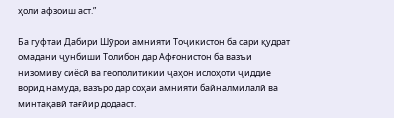ҳоли афзоиш аст.”

Ба гуфтаи Дабири Шӯрои амнияти Тоҷикистон ба сари қудрат омадани ҷунбиши Толибон дар Афғонистон ба вазъи низомиву сиёсӣ ва геополитикии ҷаҳон ислоҳоти ҷиддие ворид намуда, вазъро дар соҳаи амнияти байналмилалӣ ва минтақавӣ тағйир додааст.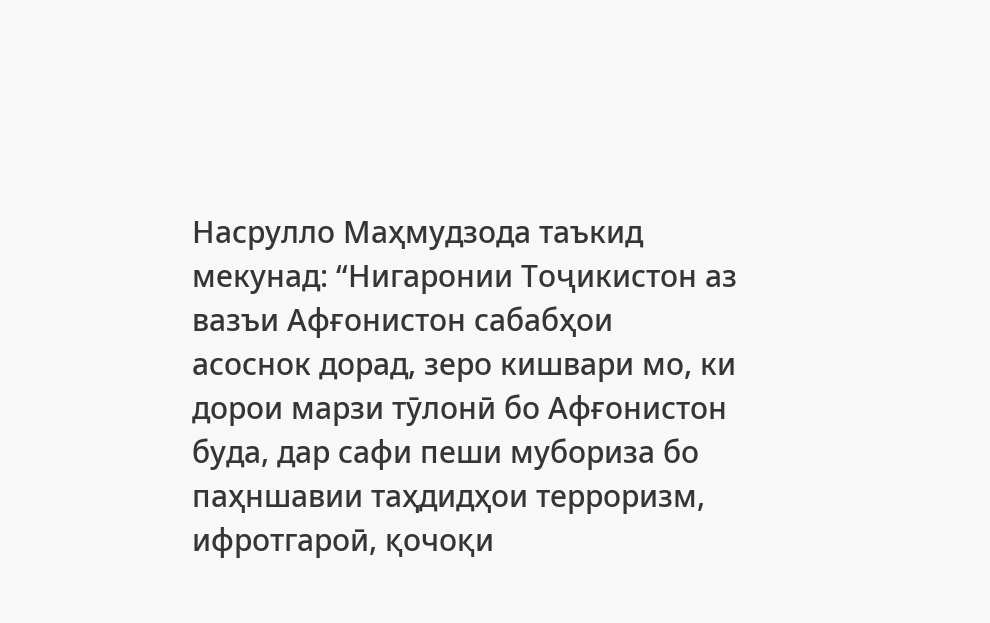Насрулло Маҳмудзода таъкид мекунад: “Нигаронии Тоҷикистон аз вазъи Афғонистон сабабҳои асоснок дорад, зеро кишвари мо, ки дорои марзи тӯлонӣ бо Афғонистон буда, дар сафи пеши мубориза бо паҳншавии таҳдидҳои терроризм, ифротгароӣ, қочоқи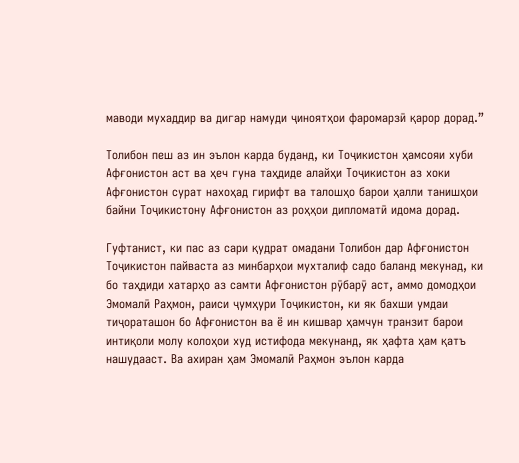маводи мухаддир ва дигар намуди ҷиноятҳои фаромарзӣ қарор дорад.”

Толибон пеш аз ин эълон карда буданд, ки Тоҷикистон ҳамсояи хуби Афғонистон аст ва ҳеч гуна таҳдиде алайҳи Тоҷикистон аз хоки Афғонистон сурат нахоҳад гирифт ва талошҳо барои ҳалли танишҳои байни Тоҷикистону Афғонистон аз роҳҳои дипломатӣ идома дорад.

Гуфтанист, ки пас аз сари қудрат омадани Толибон дар Афғонистон Тоҷикистон пайваста аз минбарҳои мухталиф садо баланд мекунад, ки бо таҳдиди хатарҳо аз самти Афғонистон рӯбарӯ аст, аммо домодҳои Эмомалӣ Раҳмон, раиси ҷумҳури Тоҷикистон, ки як бахши умдаи тиҷораташон бо Афғонистон ва ё ин кишвар ҳамчун транзит барои интиқоли молу колоҳои худ истифода мекунанд, як ҳафта ҳам қатъ нашудааст. Ва ахиран ҳам Эмомалӣ Раҳмон эълон карда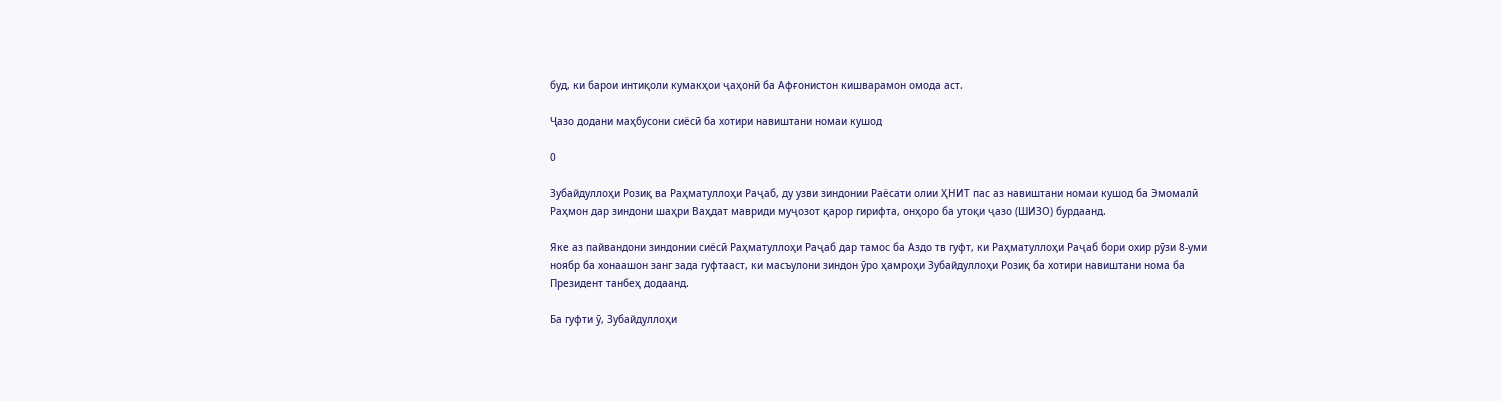буд, ки барои интиқоли кумакҳои ҷаҳонӣ ба Афғонистон кишварамон омода аст.

Ҷазо додани маҳбусони сиёсӣ ба хотири навиштани номаи кушод

0

Зубайдуллоҳи Розиқ ва Раҳматуллоҳи Раҷаб, ду узви зиндонии Раёсати олии ҲНИТ пас аз навиштани номаи кушод ба Эмомалӣ Раҳмон дар зиндони шаҳри Ваҳдат мавриди муҷозот қарор гирифта, онҳоро ба утоқи ҷазо (ШИЗО) бурдаанд.

Яке аз пайвандони зиндонии сиёсӣ Раҳматуллоҳи Раҷаб дар тамос ба Аздо тв гуфт, ки Раҳматуллоҳи Раҷаб бори охир рӯзи 8-уми ноябр ба хонаашон занг зада гуфтааст, ки масъулони зиндон ӯро ҳамроҳи Зубайдуллоҳи Розиқ ба хотири навиштани нома ба Президент танбеҳ додаанд.

Ба гуфти ӯ, Зубайдуллоҳи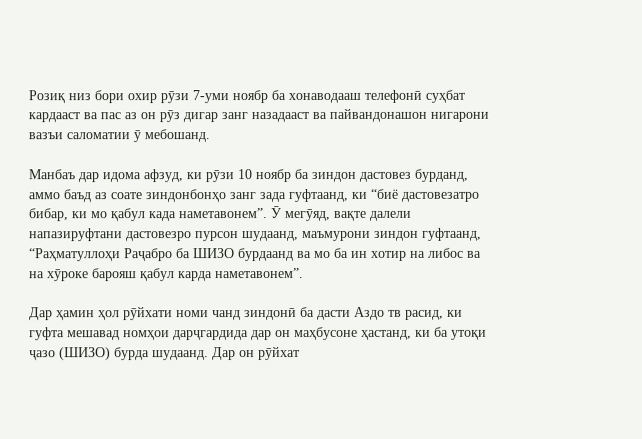Розиқ низ бори охир рӯзи 7-уми ноябр ба хонаводааш телефонӣ суҳбат кардааст ва пас аз он рӯз дигар занг назадааст ва пайвандонашон нигарони вазъи саломатии ӯ мебошанд.

Манбаъ дар идома афзуд, ки рӯзи 10 ноябр ба зиндон дастовез бурданд, аммо баъд аз соате зиндонбонҳо занг зада гуфтаанд, ки “биё дастовезатро бибар, ки мо қабул када наметавонем”. Ӯ мегӯяд, вақте далели напазируфтани дастовезро пурсон шудаанд, маъмурони зиндон гуфтаанд, “Раҳматуллоҳи Раҷабро ба ШИЗО бурдаанд ва мо ба ин хотир на либос ва на хӯроке барояш қабул карда наметавонем”.

Дар ҳамин ҳол рӯйхати номи чанд зиндонӣ ба дасти Аздо тв расид, ки гуфта мешавад номҳои дарҷгардида дар он маҳбусоне ҳастанд, ки ба утоқи ҷазо (ШИЗО) бурда шудаанд. Дар он рӯйхат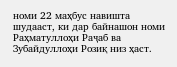номи 22 маҳбус навишта шудааст, ки дар байнашон номи Раҳматуллоҳи Раҷаб ва Зубайдуллоҳи Розиқ низ ҳаст.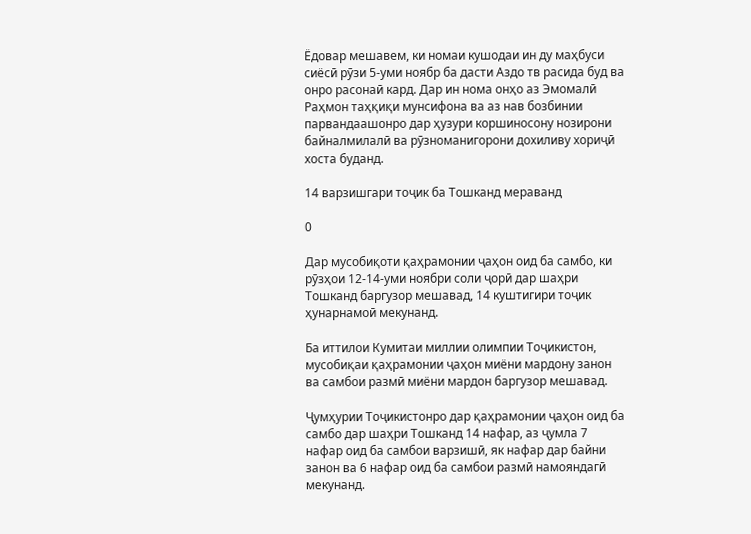Ёдовар мешавем, ки номаи кушодаи ин ду маҳбуси сиёсӣ рӯзи 5-уми ноябр ба дасти Аздо тв расида буд ва онро расонаӣ кард. Дар ин нома онҳо аз Эмомалӣ Раҳмон таҳқиқи мунсифона ва аз нав бозбинии парвандаашонро дар ҳузури коршиносону нозирони байналмилалӣ ва рӯзноманигорони дохиливу хориҷӣ хоста буданд.

14 варзишгари тоҷик ба Тошканд мераванд

0

Дар мусобиқоти қаҳрамонии ҷаҳон оид ба самбо, ки рӯзҳои 12-14-уми ноябри соли ҷорӣ дар шаҳри Тошканд баргузор мешавад, 14 куштигири тоҷик ҳунарнамоӣ мекунанд.

Ба иттилои Кумитаи миллии олимпии Тоҷикистон, мусобиқаи қаҳрамонии ҷаҳон миёни мардону занон ва самбои размӣ миёни мардон баргузор мешавад.

Ҷумҳурии Тоҷикистонро дар қаҳрамонии ҷаҳон оид ба самбо дар шаҳри Тошканд 14 нафар, аз ҷумла 7 нафар оид ба самбои варзишӣ, як нафар дар байни занон ва 6 нафар оид ба самбои размӣ намояндагӣ мекунанд.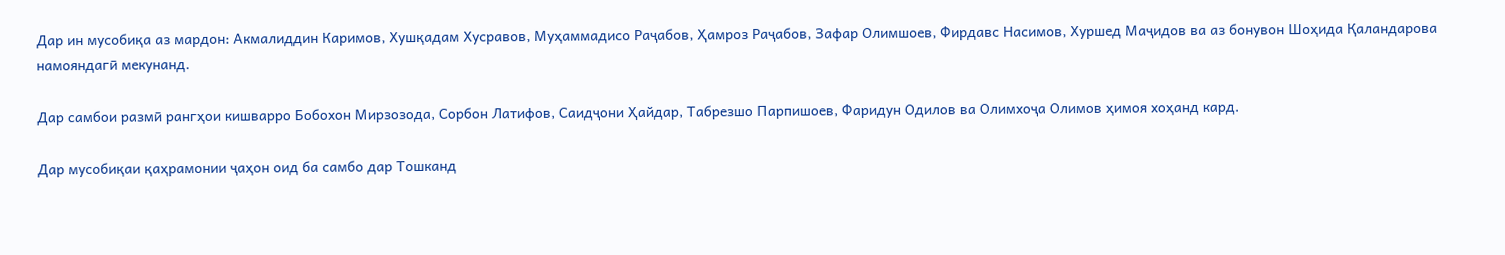Дар ин мусобиқа аз мардон: Акмалиддин Каримов, Хушқадам Хусравов, Муҳаммадисо Раҷабов, Ҳамроз Раҷабов, Зафар Олимшоев, Фирдавс Насимов, Хуршед Маҷидов ва аз бонувон Шоҳида Қаландарова намояндагӣ мекунанд.

Дар самбои размӣ рангҳои кишварро Бобохон Мирзозода, Сорбон Латифов, Саидҷони Ҳайдар, Табрезшо Парпишоев, Фаридун Одилов ва Олимхоҷа Олимов ҳимоя хоҳанд кард.

Дар мусобиқаи қаҳрамонии ҷаҳон оид ба самбо дар Тошканд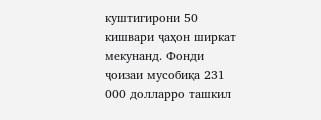куштигирони 50 кишвари ҷаҳон ширкат мекунанд. Фонди ҷоизаи мусобиқа 231 000 долларро ташкил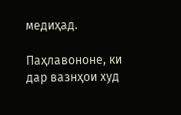медиҳад.

Паҳлавононе, ки дар вазнҳои худ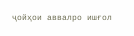ҷойҳои аввалро ишғол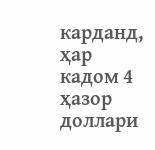карданд, ҳар кадом 4 ҳазор доллари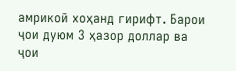амрикоӣ хоҳанд гирифт. Барои ҷои дуюм 3 ҳазор доллар ва ҷои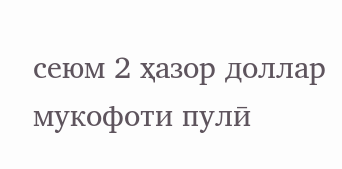сеюм 2 ҳазор доллар мукофоти пулӣ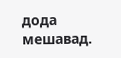дода мешавад.